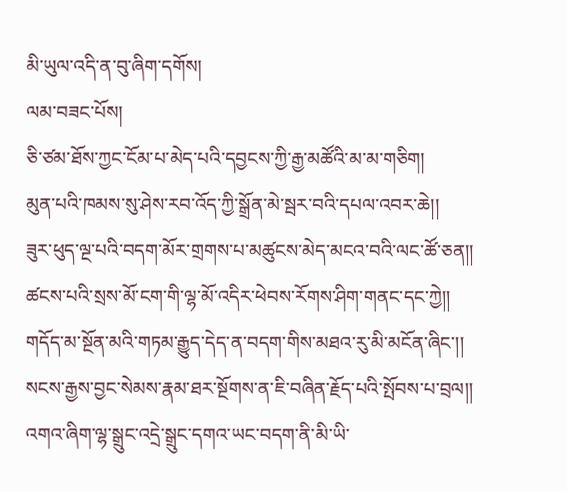མི་ཡུལ་འདི་ན་བུ་ཞིག་དགོས།
ལམ་བཟང་པོས།
ཅི་ཙམ་ཐོས་ཀྱང་ངོམ་པ་མེད་པའི་དབྱངས་ཀྱི་རྒྱ་མཚོའི་མ་མ་གཅིག།
མུན་པའི་ཁམས་སུ་ཤེས་རབ་འོད་ཀྱི་སྒྲོན་མེ་སྦར་བའི་དཔལ་འབར་ཆེ།།
ཟུར་ཕུད་ལྔ་པའི་བདག་མོར་གྲགས་པ་མཚུངས་མེད་མངའ་བའི་ལང་ཚོ་ཅན།།
ཚངས་པའི་སྲས་མོ་ངག་གི་ལྷ་མོ་འདིར་ཕེབས་རོགས་ཤིག་གནང་དང་ཀྱེ།།
གདོད་མ་སྔོན་མའི་གཏམ་རྒྱུད་དེད་ན་བདག་གིས་མཐའ་རུ་མི་མངོན་ཞིང་།།
སངས་རྒྱས་བྱང་སེམས་རྣམ་ཐར་སྔོགས་ན་ཇི་བཞིན་རྗོད་པའི་སྤོབས་པ་བྲལ།།
འགའ་ཞིག་ལྷ་སྒྲུང་འདྲེ་སྒྲུང་དགའ་ཡང་བདག་ནི་མི་ཡི་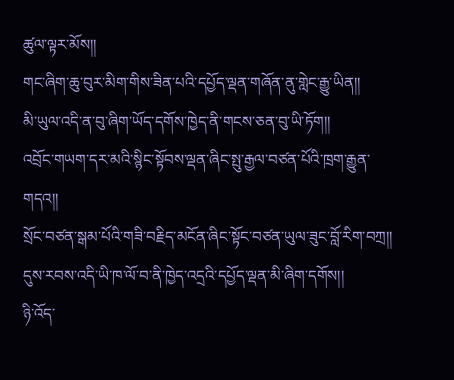ཚུལ་ལྟར་མོས།།
གང་ཞིག་ཆུ་བུར་མིག་གིས་ཟིན་པའི་དཔྱོད་ལྡན་གཞོན་ནུ་གླེང་རྒྱུ་ཡིན།།
མི་ཡུལ་འདི་ན་བུ་ཞིག་ཡོད་དགོས་ཁྱེད་ནི་གངས་ཅན་བུ་ཡི་ཏོག།།
འབྲོང་གཡག་དར་མའི་སྙིང་སྟོབས་ལྡན་ཞིང་སྤུ་རྒྱལ་བཙན་པོའི་ཁྲག་རྒྱུན་གདའ།།
སྲོང་བཙན་སྒམ་པོའི་གཟི་བརྗིད་མངོན་ཞིང་སྟོང་བཙན་ཡུལ་ཟུང་བློ་རིག་བཀྲ།།
དུས་རབས་འདི་ཡི་ཁ་ལོ་བ་ནི་ཁྱེད་འདྲའི་དཔྱོད་ལྡན་མི་ཞིག་དགོས།།
ཉི་འོད་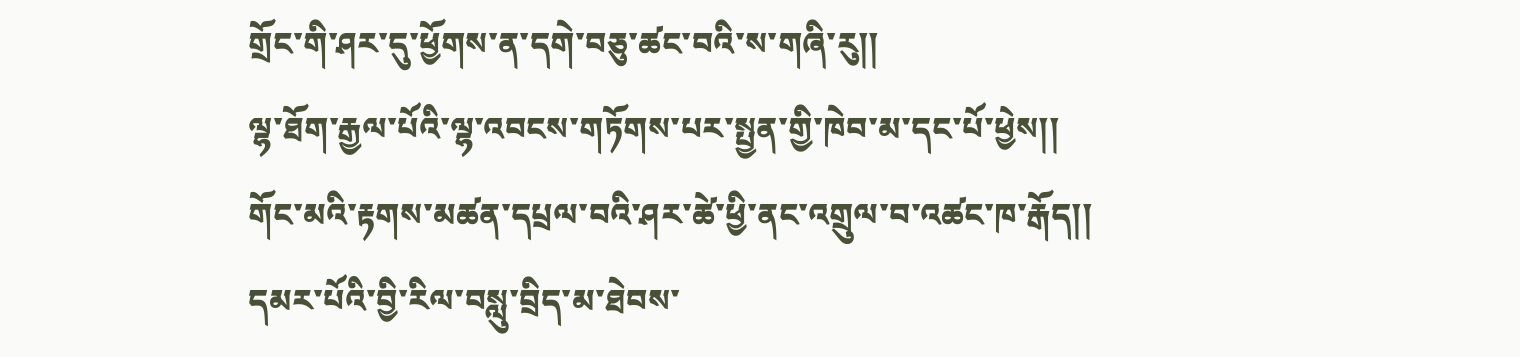གྲོང་གི་ཤར་དུ་ཕྱོགས་ན་དགེ་བཅུ་ཚང་བའི་ས་གཞི་རུ།།
ལྷ་ཐོག་རྒྱལ་པོའི་ལྷ་འབངས་གཏོགས་པར་སྤྱན་གྱི་ཁེབ་མ་དང་པོ་ཕྱེས།།
གོང་མའི་རྟགས་མཚན་དཔྲལ་བའི་ཤར་ཚེ་ཕྱི་ནང་འགྲུལ་བ་འཚང་ཁ་རྒོད།།
དམར་པོའི་བྱི་རིལ་བསླུ་བྲིད་མ་ཐེབས་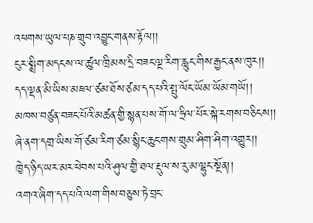འཕགས་ཡུལ་པཎ་གྲུབ་འབྱུང་གནས་རྟོལ།།
ངུར་སྨྲིག་མདངས་ལ་ཚུལ་ཁྲིམས་དྲི་བཟང་ལྔ་རིག་རླུང་གིས་རྒྱང་ནས་ཁུར།།
དད་ལྡན་མི་ཡིས་མཇལ་ཙམ་ཐོས་ཙམ་དད་པའི་སྤུ་ལོང་ཡོམ་ཡོམ་གཡོ།།
མཁས་བཙུན་བཟང་པོའི་མཚན་གྱི་སྙན་པས་གོ་ལ་ཧྲིལ་པོར་སྐེ་རགས་བཅིངས།།
ཞེ་ནག་དགྲ་ཡིས་གོ་ཙམ་རིག་ཙམ་སྙིང་ཆུང་གས་གྲུམ་ཤིག་ཤིག་འགྱུར།།
ཁྱེད་ཉིད་ཡར་མར་ཕེབས་པའི་ཤུལ་གྱི་ཐལ་རྡུལ་ས་རུ་མ་ལྷུང་སྔོན།།
འགའ་ཞིག་དད་པའི་ལག་གིས་བཅུས་ཏེ་བྲང་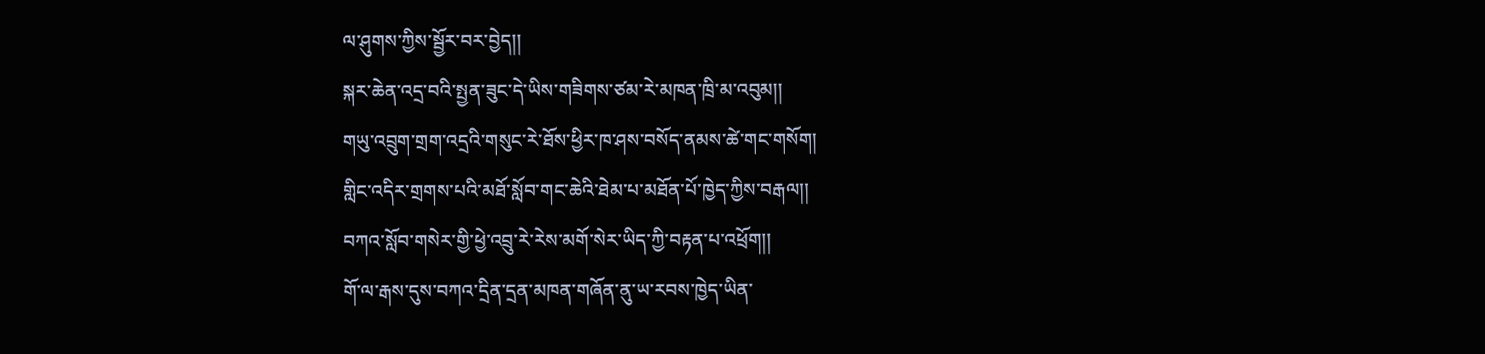ལ་ཤུགས་ཀྱིས་སྦྱོར་བར་བྱེད།།
སྐར་ཆེན་འདྲ་བའི་སྤྱན་ཟུང་དེ་ཡིས་གཟིགས་ཙམ་རེ་མཁན་ཁྲི་མ་འབུམ།།
གཡུ་འབྲུག་གྲག་འདྲའི་གསུང་རེ་ཐོས་ཕྱིར་ཁ་ཤས་བསོད་ནམས་ཚེ་གང་གསོག།
གླིང་འདིར་གྲགས་པའི་མཐོ་སློབ་གང་ཆེའི་ཐེམ་པ་མཐོན་པོ་ཁྱེད་ཀྱིས་བརྒལ།།
བཀའ་སློབ་གསེར་གྱི་ཕྱེ་འབྲུ་རེ་རེས་མགོ་སེར་ཡིད་ཀྱི་བརྟན་པ་འཕྲོག།།
གོ་ལ་རྒས་དུས་བཀའ་དྲིན་དྲན་མཁན་གཞོན་ནུ་ཡ་རབས་ཁྱེད་ཡིན་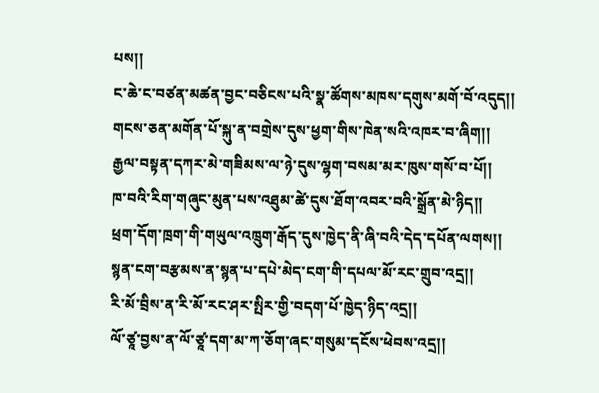པས།།
ང་ཆེ་ང་བཙན་མཚན་བྱང་བཅིངས་པའི་སྣ་ཚོགས་མཁས་དགུས་མགོ་བོ་འདུད།།
གངས་ཅན་མགོན་པོ་སྐུ་ན་བགྲེས་དུས་ཕྱག་གིས་ཁེན་སའི་འཁར་བ་ཞིག།།
རྒྱལ་བསྟན་དཀར་མེ་གཟིམས་ལ་ཉེ་དུས་ལྷག་བསམ་མར་ཁུས་གསོ་བ་པོ།།
ཁ་བའི་རིག་གཞུང་མུན་པས་འཐུམ་ཚེ་དུས་ཐོག་འབར་བའི་སྒྲོན་མེ་ཉིད།།
ཕྲག་དོག་ཁྲག་གི་གཡུལ་འཁྲུག་རྒོད་དུས་ཁྱེད་ནི་ཞི་བའི་དེད་དཔོན་ལགས།།
སྙན་ངག་བརྩམས་ན་སྙན་པ་དཔེ་མེད་ངག་གི་དཔལ་མོ་རང་གྲུབ་འདྲ།།
རི་མོ་བྲིས་ན་རི་མོ་རང་ཤར་སྤིར་གྱི་བདག་པོ་ཁྱེད་ཉིད་འདྲ།།
ལོ་ཙཱ་བྱས་ན་ལོ་ཙཱ་དག་མ་ཀ་ཅོག་ཞང་གསུམ་དངོས་ཕེབས་འདྲ།།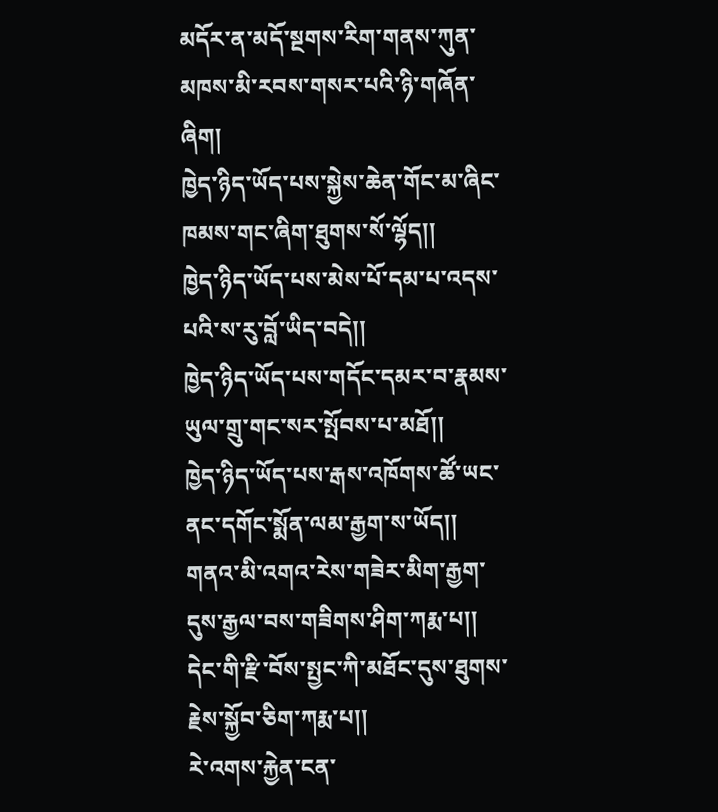མདོར་ན་མདོ་སྔགས་རིག་གནས་ཀུན་མཁས་མི་རབས་གསར་པའི་ཉི་གཞོན་ཞིག།
ཁྱེད་ཉིད་ཡོད་པས་སྐྱེས་ཆེན་གོང་མ་ཞིང་ཁམས་གང་ཞིག་ཐུགས་སོ་ལྷོད།།
ཁྱེད་ཉིད་ཡོད་པས་མེས་པོ་དམ་པ་འདས་པའི་ས་རུ་བློ་ཡིད་བདེ།།
ཁྱེད་ཉིད་ཡོད་པས་གདོང་དམར་བ་རྣམས་ཡུལ་གྲུ་གང་སར་སྤོབས་པ་མཐོ།།
ཁྱེད་ཉིད་ཡོད་པས་རྒས་འཁོགས་ཚོ་ཡང་ནང་དགོང་སྨོན་ལམ་རྒྱག་ས་ཡོད།།
གནའ་མི་འགའ་རེས་གཟེར་མིག་རྒྱག་དུས་རྒྱལ་བས་གཟིགས་ཤིག་ཀརྨ་པ།།
དེང་གི་རྫི་བོས་སྤྱང་ཀི་མཐོང་དུས་ཐུགས་རྗེས་སྐྱོབ་ཅིག་ཀརྨ་པ།།
རེ་འགས་རྐྱེན་ངན་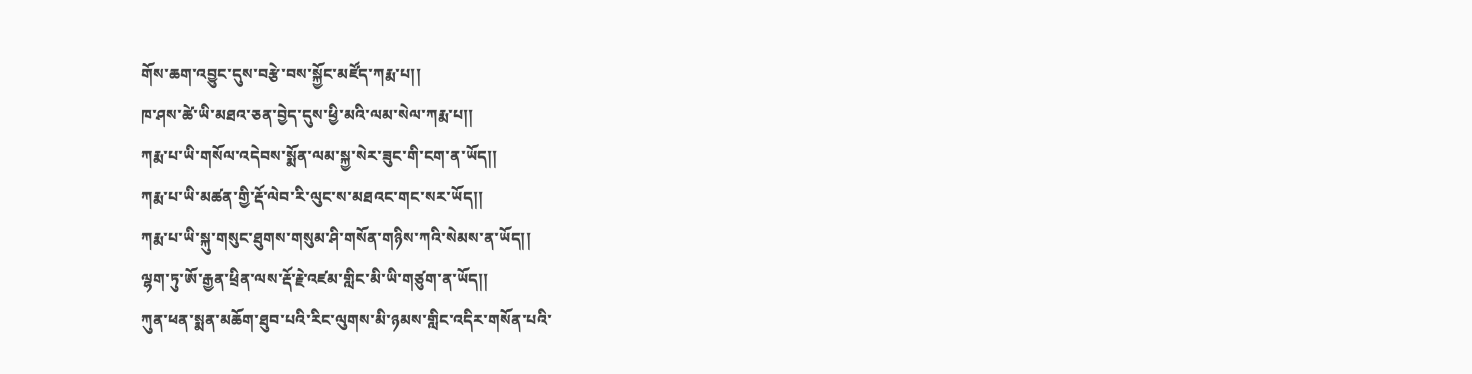གོས་ཆག་འབྱུང་དུས་བརྩེ་བས་སྐྱོང་མཛོད་ཀརྨ་པ།།
ཁ་ཤས་ཚེ་ཡི་མཐའ་ཅན་བྱེད་དུས་ཕྱི་མའི་ལམ་སེལ་ཀརྨ་པ།།
ཀརྨ་པ་ཡི་གསོལ་འདེབས་སྨོན་ལམ་སྐྱ་སེར་ཟུང་གི་ངག་ན་ཡོད།།
ཀརྨ་པ་ཡི་མཚན་གྱི་རྡོ་ལེབ་རི་ལུང་ས་མཐའང་གང་སར་ཡོད།།
ཀརྨ་པ་ཡི་སྐུ་གསུང་ཐུགས་གསུམ་ཤི་གསོན་གཉིས་ཀའི་སེམས་ན་ཡོད།།
ལྷག་ཏུ་ཨོ་རྒྱན་ཕྲིན་ལས་རྡོ་རྗེ་འཛམ་གླིང་མི་ཡི་གཙུག་ན་ཡོད།།
ཀུན་ཕན་སྨན་མཆོག་ཐུབ་པའི་རིང་ལུགས་མི་ཉམས་གླིང་འདིར་གསོན་པའི་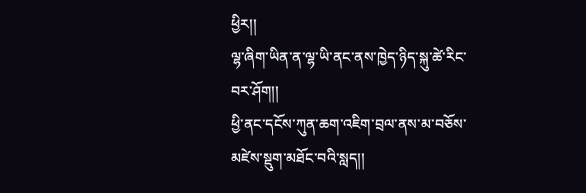ཕྱིར།།
ལྷ་ཞིག་ཡིན་ན་ལྷ་ཡི་ནང་ནས་ཁྱེད་ཉིད་སྐུ་ཚེ་རིང་བར་ཤོག།།
ཕྱི་ནང་དངོས་ཀུན་ཆག་འཇིག་བྲལ་ནས་མ་བཅོས་མཛེས་སྡུག་མཐོང་བའི་སླད།།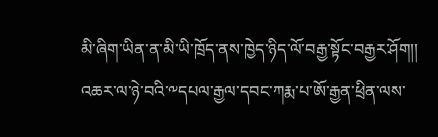མི་ཞིག་ཡིན་ན་མི་ཡི་ཁྲོད་ནས་ཁྱེད་ཉིད་ལོ་བརྒྱ་སྟོང་བརྒྱར་ཤོག།།
འཆར་ལ་ཉེ་བའི་༸དཔལ་རྒྱལ་དབང་ཀརྨ་པ་ཨོ་རྒྱན་ཕྲིན་ལས་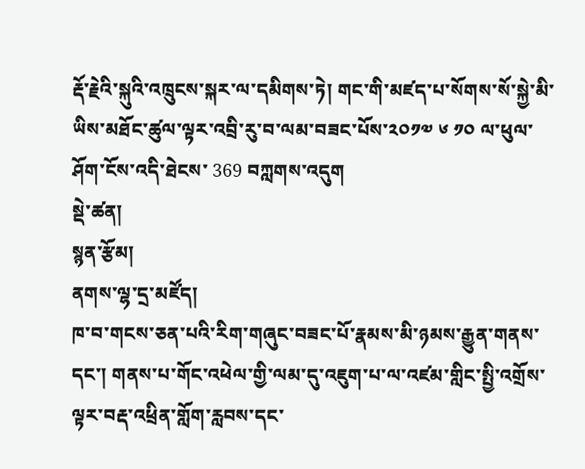རྡོ་རྗེའི་སྐུའི་འཁྲུངས་སྐར་ལ་དམིགས་ཏེ། གང་གི་མཛད་པ་སོགས་སོ་སྐྱེ་མི་ཡིས་མཐོང་ཚུལ་ལྟར་འབྲི་རུ་བ་ལམ་བཟང་པོས་༢༠༡༧ ༦ ༡༠ ལ་ཕུལ་
ཤོག་ངོས་འདི་ཐེངས་ 369 བཀླགས་འདུག
སྡེ་ཚན།
སྙན་རྩོམ།
ནགས་ལྷ་དྲ་མཛོད།
ཁ་བ་གངས་ཅན་པའི་རིག་གཞུང་བཟང་པོ་རྣམས་མི་ཉམས་རྒྱུན་གནས་དང་། གནས་པ་གོང་འཕེལ་གྱི་ལམ་དུ་འཇུག་པ་ལ་འཛམ་གླིང་སྤྱི་འགྲོས་ལྟར་བརྡ་འཕྲིན་གློག་རླབས་དང་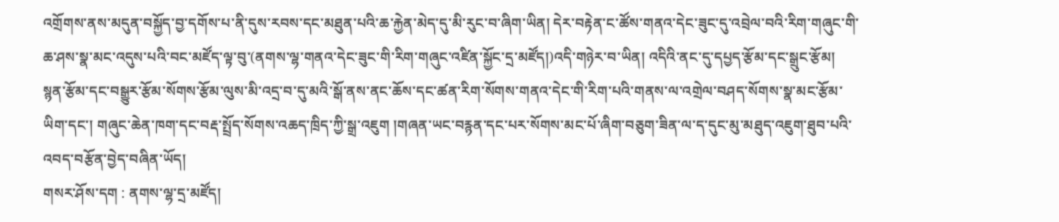འགྲོགས་ནས་མདུན་བསྐྱོད་བྱ་དགོས་པ་ནི་དུས་རབས་དང་མཐུན་པའི་ཆ་རྐྱེན་མེད་དུ་མི་རུང་བ་ཞིག་ཡིན། དེར་བརྟེན་ང་ཚོས་གནའ་དེང་ཟུང་དུ་འབྲེལ་བའི་རིག་གཞུང་གི་ཆ་ཤས་སྣ་མང་འདུས་པའི་བང་མཛོད་ལྟ་བུ་(ནགས་ལྷ་གནའ་དེང་ཟུང་གི་རིག་གཞུང་འཛིན་སྐྱོང་དྲ་མཛོད།)འདི་གཉེར་བ་ཡིན། འདིའི་ནང་དུ་དཔྱད་རྩོམ་དང་སྒྲུང་རྩོམ། སྙན་རྩོམ་དང་བསྒྱུར་རྩོམ་སོགས་རྩོམ་ལུས་མི་འདྲ་བ་དུ་མའི་སྒོ་ནས་ནང་ཆོས་དང་ཚན་རིག་སོགས་གནའ་དེང་གི་རིག་པའི་གནས་ལ་འགྲེལ་བཤད་སོགས་སྣ་མང་རྩོམ་ཡིག་དང་། གཞུང་ཆེན་ཁག་དང་བརྡ་སྤྲོད་སོགས་འཆད་ཁྲིད་ཀྱི་སྒྲ་འཇུག །གཞན་ཡང་བརྙན་དང་པར་སོགས་མང་པོ་ཞིག་བཅུག་ཟིན་ལ་ད་དུང་མུ་མཐུད་འཇུག་ཐུབ་པའི་འབད་བརྩོན་བྱེད་བཞིན་ཡོད།
གསར་ཤོས་དག : ནགས་ལྷ་དྲ་མཛོད།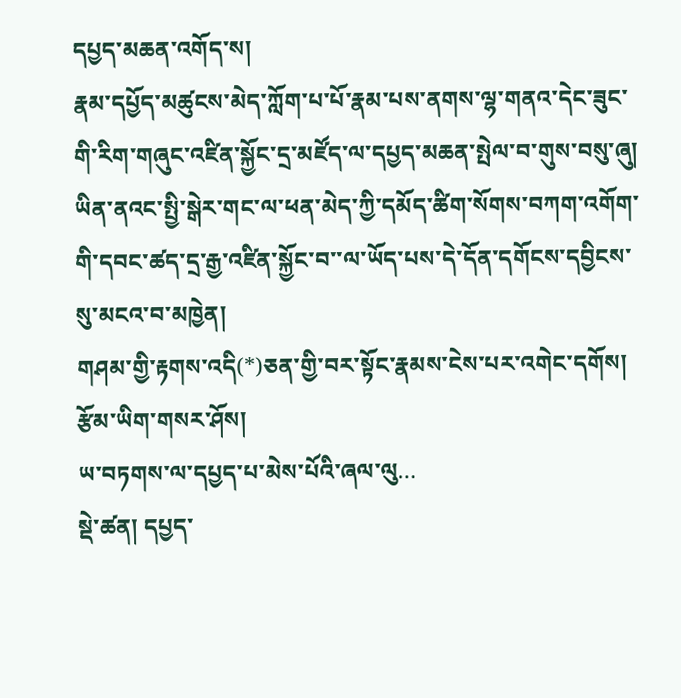དཔྱད་མཆན་འགོད་ས།
རྣམ་དཔྱོད་མཚུངས་མེད་ཀློག་པ་པོ་རྣམ་པས་ནགས་ལྷ་གནའ་དེང་ཟུང་གི་རིག་གཞུང་འཛིན་སྐྱོང་དྲ་མཛོད་ལ་དཔྱད་མཆན་སྤེལ་བ་གུས་བསུ་ཞུ། ཡིན་ནའང་སྤྱི་སྒེར་གང་ལ་ཕན་མེད་ཀྱི་དམོད་ཚིག་སོགས་བཀག་འགོག་གི་དབང་ཚད་དྲ་རྒྱ་འཛིན་སྐྱོང་བ་་ལ་ཡོད་པས་དེ་དོན་དགོངས་དབྱིངས་སུ་མངའ་བ་མཁྱེན།
གཤམ་གྱི་རྟགས་འདི(*)ཅན་གྱི་བར་སྟོང་རྣམས་ངེས་པར་འགེང་དགོས།
རྩོམ་ཡིག་གསར་ཤོས།
ཡ་བཏགས་ལ་དཔྱད་པ་མེས་པོའི་ཞལ་ལུ…
སྡེ་ཚན། དཔྱད་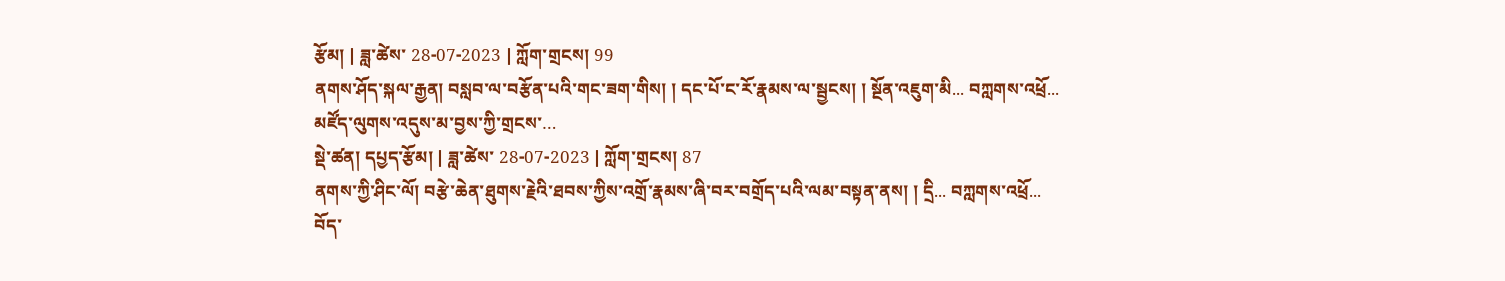རྩོམ། | ཟླ་ཚེས་ 28-07-2023 | ཀློག་གྲངས། 99
ནགས་ཤོད་སྐལ་རྒྱན། བསླབ་ལ་བརྩོན་པའི་གང་ཟག་གིས། ། དང་པོ་ང་རོ་རྣམས་ལ་སྦྱངས། ། སྔོན་འཇུག་མི... བཀླགས་འཕྲོ...
མཛོད་ལུགས་འདུས་མ་བྱས་ཀྱི་གྲངས་…
སྡེ་ཚན། དཔྱད་རྩོམ། | ཟླ་ཚེས་ 28-07-2023 | ཀློག་གྲངས། 87
ནགས་ཀྱི་ཤིང་ལོ། བརྩེ་ཆེན་ཐུགས་རྗེའི་ཐབས་ཀྱིས་འགྲོ་རྣམས་ཞི་བར་བགྲོད་པའི་ལམ་བསྟན་ནས། ། དྲི... བཀླགས་འཕྲོ...
བོད་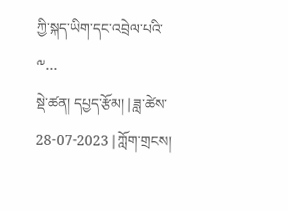ཀྱི་སྐད་ཡིག་དང་འབྲེལ་པའི་༸…
སྡེ་ཚན། དཔྱད་རྩོམ། | ཟླ་ཚེས་ 28-07-2023 | ཀློག་གྲངས།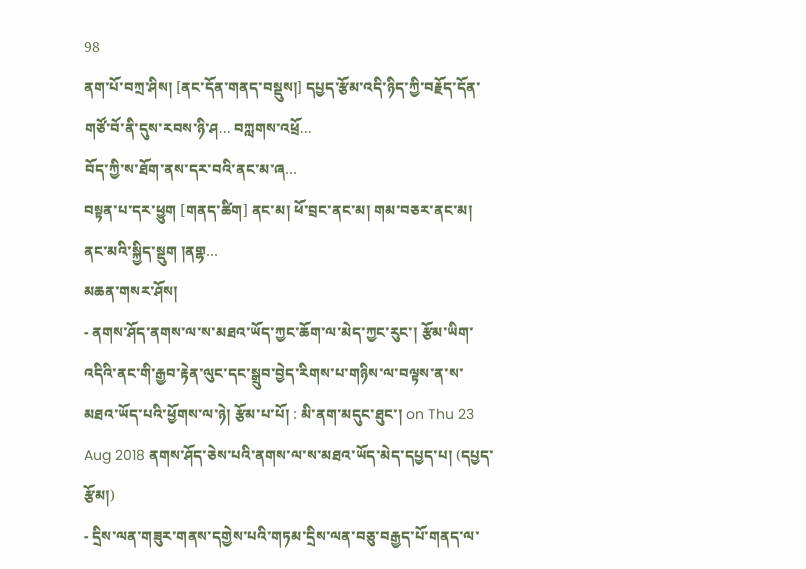98
ནག་པོ་བཀྲ་ཤིས། [ནང་དོན་གནད་བསྡུས།] དཔྱད་རྩོམ་འདི་ཉིད་ཀྱི་བརྗོད་དོན་གཙོ་བོ་ནི་དུས་རབས་ཉི་ཤ... བཀླགས་འཕྲོ...
བོད་ཀྱི་ས་ཐོག་ནས་དར་བའི་ནང་མ་ཞ…
བསྟན་པ་དར་ཕྱུག [གནད་ཚིག] ནང་མ། ཕོ་བྲང་ནང་མ། གམ་བཅར་ནང་མ། ནང་མའི་སྐྱིད་སྡུག །ནགྷ…
མཆན་གསར་ཤོས།
- ནགས་ཤོད་ནགས་ལ་ས་མཐའ་ཡོད་ཀྱང་ཆོག་ལ་མེད་ཀྱང་རུང་། རྩོམ་ཡིག་འདིའི་ནང་གི་རྒྱབ་རྟེན་ལུང་དང་སྒྲུབ་བྱེད་རིགས་པ་གཉིས་ལ་བལྟས་ན་ས་མཐའ་ཡོད་པའི་ཕྱོགས་ལ་ཉེ། རྩོམ་པ་པོ། : མི་ནག་མདུང་ཐུང་། on Thu 23 Aug 2018 ནགས་ཤོད་ཅེས་པའི་ནགས་ལ་ས་མཐའ་ཡོད་མེད་དཔྱད་པ། (དཔྱད་རྩོམ།)
- དྲིས་ལན་གཟུར་གནས་དགྱེས་པའི་གཏམ་དྲིས་ལན་བཅུ་བརྒྱད་པོ་གནད་ལ་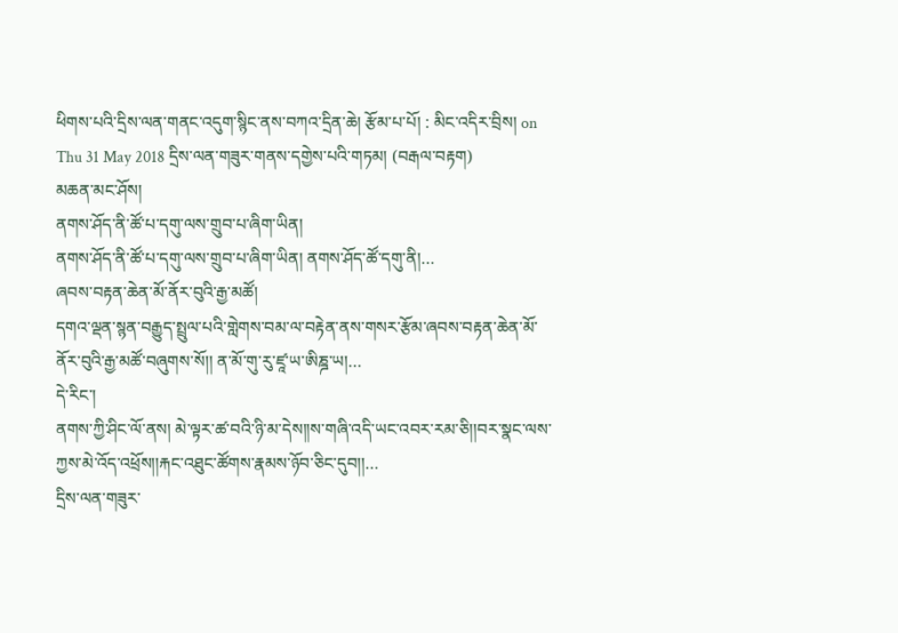ཕིགས་པའི་དྲིས་ལན་གནང་འདུག་སྙིང་ནས་བཀའ་དྲིན་ཆེ། རྩོམ་པ་པོ། : མིང་འདིར་བྲིས། on Thu 31 May 2018 དྲིས་ལན་གཟུར་གནས་དགྱེས་པའི་གཏམ། (བརྒལ་བརྟག)
མཆན་མང་ཤོས།
ནགས་ཤོད་ནི་ཚོ་པ་དགུ་ལས་གྲུབ་པ་ཞིག་ཡིན།
ནགས་ཤོད་ནི་ཚོ་པ་དགུ་ལས་གྲུབ་པ་ཞིག་ཡིན། ནགས་ཤོད་ཚོ་དགུ་ནི།…
ཞབས་བརྟན་ཆེན་མོ་ནོར་བུའི་རྒྱ་མཚོ།
དགའ་ལྡན་སྙན་བརྒྱུད་སྤྲུལ་པའི་གླེགས་བམ་ལ་བརྟེན་ནས་གསར་རྩོམ་ཞབས་བརྟན་ཆེན་མོ་ནོར་བུའི་རྒྱ་མཚོ་བཞུགས་སོ།། ན་མོ་གུ་རུ་ཛཱ་ཡ་ཨིཎྜ་ཡ།…
དེ་རིང་།
ནགས་ཀྱི་ཤིང་ལོ་ནས། མེ་ལྟར་ཚ་བའི་ཉི་མ་དེས།།ས་གཞི་འདི་ཡང་འབར་རམ་ཅི།།བར་སྣང་ལས་ཀྱས་མེ་འོད་འཕྲོས།།རྐང་འཐུང་ཚོགས་རྣམས་ཉོབ་ཅིང་དུབ།།…
དྲིས་ལན་གཟུར་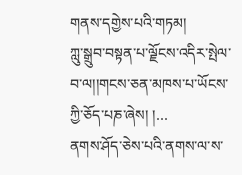གནས་དགྱེས་པའི་གཏམ།
ཀླུ་སྒྲུབ་བསྟན་པ་ལྗོངས་འདིར་སྤེལ་བ་ལ།།གངས་ཅན་མཁས་པ་ཡོངས་ཀྱི་ཅོད་པཎ་ཞེས། །…
ནགས་ཤོད་ཅེས་པའི་ནགས་ལ་ས་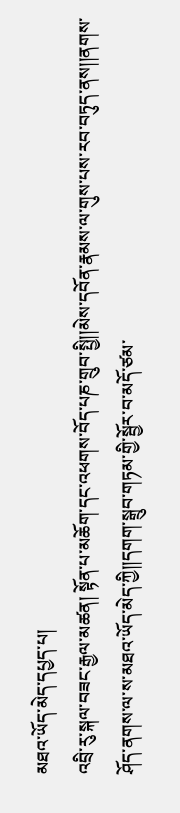མཐའ་ཡོད་མེད་དཔྱད་པ།
འབྲི་རུ་སྐལ་བཟང་རྒྱལ་མཚན། སྟོན་པ་མཆོག་དང་འཕགས་བོད་པཎ་གྲུབ་སྤྱི།།མེས་དབོན་རྣམས་ལ་གུས་པས་རབ་བཏུད་ནས།།ནགས་ཤོད་ནགས་ལ་ས་མཐའ་ཡོད་མེད་ཀྱི།།དགག་སྒྲུབ་གཏམ་གྱི་སྦྱོར་བ་མདོ་ཙམ་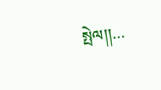སྤེལ།།…